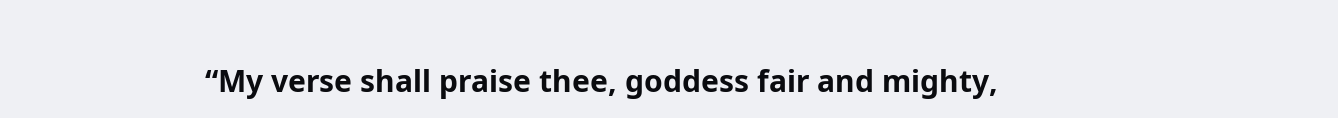“My verse shall praise thee, goddess fair and mighty,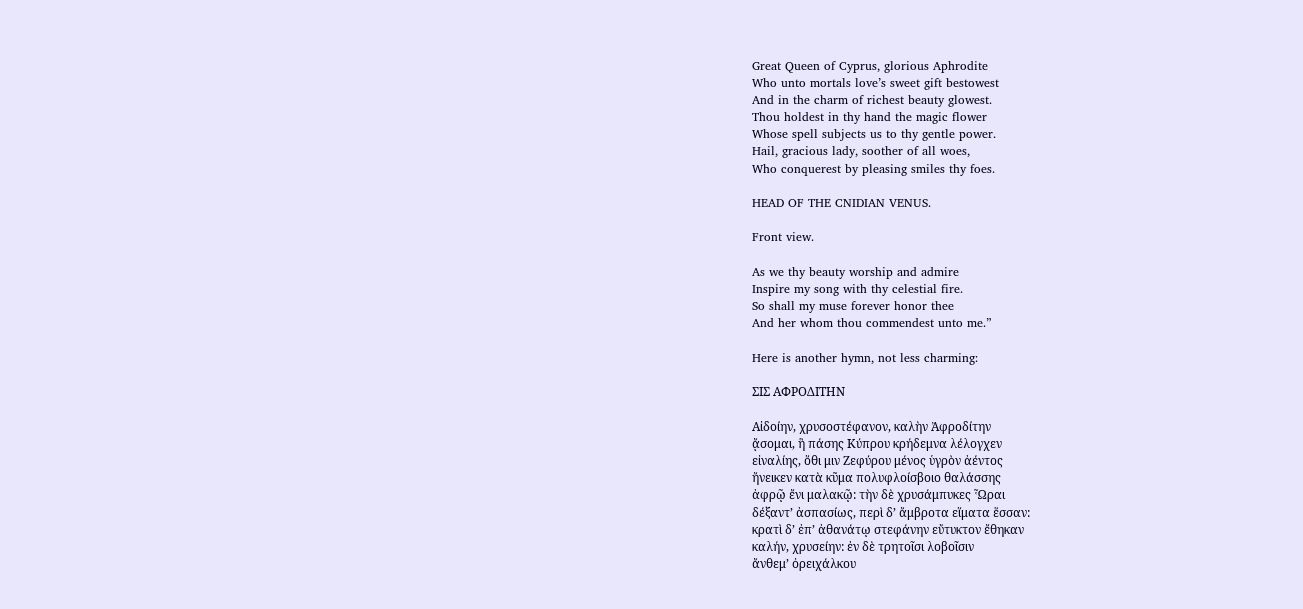Great Queen of Cyprus, glorious Aphrodite
Who unto mortals love’s sweet gift bestowest
And in the charm of richest beauty glowest.
Thou holdest in thy hand the magic flower
Whose spell subjects us to thy gentle power.
Hail, gracious lady, soother of all woes,
Who conquerest by pleasing smiles thy foes.

HEAD OF THE CNIDIAN VENUS.

Front view.

As we thy beauty worship and admire
Inspire my song with thy celestial fire.
So shall my muse forever honor thee
And her whom thou commendest unto me.”

Here is another hymn, not less charming:

ΣΙΣ ΑΦΡΟΔΙΤΗΝ

Αἰδοίην, χρυσοστέφανον, καλὴν Ἀφροδίτην
ᾄσομαι, ἣ πάσης Κύπρου κρήδεμνα λέλογχεν
εἰναλίης, ὅθι μιν Ζεφύρου μένος ὑγρὸν ἀέντος
ἤνεικεν κατὰ κῦμα πολυφλοίσβοιο θαλάσσης
ἀφρῷ ἔνι μαλακῷ: τὴν δὲ χρυσάμπυκες Ὧραι
δέξαντ’ ἀσπασίως, περὶ δ’ ἄμβροτα εἵματα ἕσσαν:
κρατὶ δ’ ἐπ’ ἀθανάτῳ στεφάνην εὔτυκτον ἔθηκαν
καλήν, χρυσείην: ἐν δὲ τρητοῖσι λοβοῖσιν
ἄνθεμ’ ὀρειχάλκου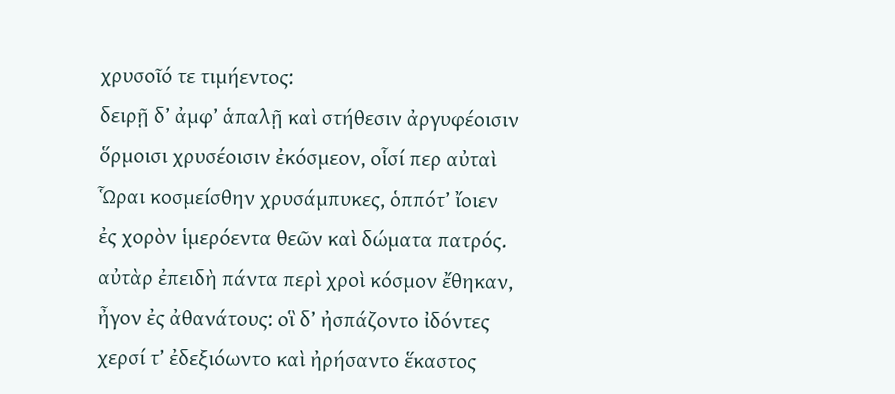χρυσοῖό τε τιμήεντος:
δειρῇ δ’ ἀμφ’ ἁπαλῇ καὶ στήθεσιν ἀργυφέοισιν
ὅρμοισι χρυσέοισιν ἐκόσμεον, οἷσί περ αὐταὶ
Ὧραι κοσμείσθην χρυσάμπυκες, ὁππότ’ ἴοιεν
ἐς χορὸν ἱμερόεντα θεῶν καὶ δώματα πατρός.
αὐτὰρ ἐπειδὴ πάντα περὶ χροὶ κόσμον ἔθηκαν,
ἦγον ἐς ἀθανάτους: οἳ δ’ ἠσπάζοντο ἰδόντες
χερσί τ’ ἐδεξιόωντο καὶ ἠρήσαντο ἕκαστος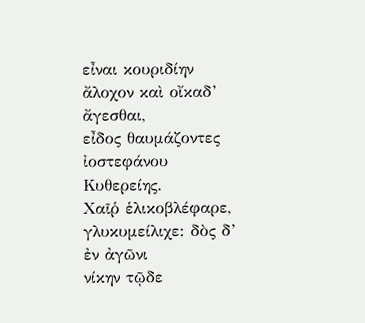εἶναι κουριδίην ἄλοχον καὶ οἴκαδ’ ἄγεσθαι,
εἶδος θαυμάζοντες ἰοστεφάνου Κυθερείης.
Χαῖῥ ἑλικοβλέφαρε, γλυκυμείλιχε: δὸς δ’ ἐν ἀγῶνι
νίκην τῷδε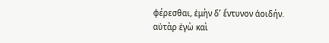φέρεσθαι, ἐμὴν δ’ ἔντυνον ἀοιδήν.
αὐτὰρ ἐγὼ καὶ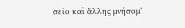σεῖο καὶ ἄλλης μνήσομ’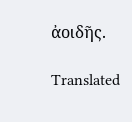ἀοιδῆς.

Translated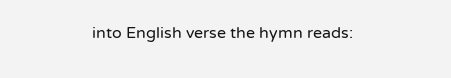into English verse the hymn reads: